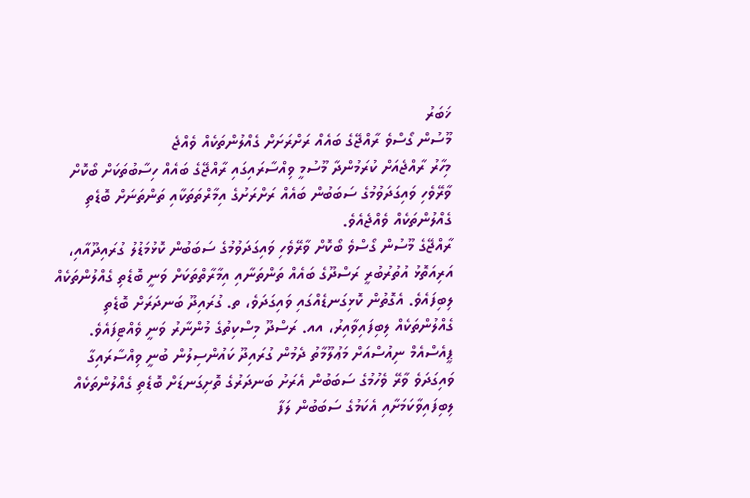ޚަބަރު
މޫސުން ގޯސްވެ ރާއްޖޭގެ ބައެއް ރަށްރަށަށް ގެއްލުންތަކެއް ވެއްޖެ
މިހާރު ރާއްޖެއަށް ކުރަމުންދާ މޫސުމީ ވިއްސާރައިގައި ރާއްޖޭގެ ބައެއް ހިސާބުތަކަށް ބޯކޮށް ވާރޭވެހި ވައިގަދަވުމުގެ ސަބަބުން ބައެއް ރަށްރަށުގެ އިމާރްތަތަކާއި ތަންތަނަށް ބޮޑެތި ގެއްލުންތަކެއް ވެއްޖެއެވެ.
ރާއްޖޭގެ މޫސުން ގޯސްވެ ބޯކޮށް ވާރޭވެހި ވައިގަދަވުމުގެ ސަބަބުން ކޮޅުމަޑުލު ގުރައިދޫއާއި، އަރިއަތޮޅު އުތުރުބުރީ ރަސްދޫގެ ބައެއް ތަންތަނާއި އިމާރާތްތަކަށް ވަނީ ބޮޑެތި ގެއްލުންތަކެއް ލިބިފައެވެ. އެގޮތުން ކޮޅިގަނޑެއްގައި ވައިގަދަވެ، ތ. ގުރައިދޫ ބަނދަރަށް ބޮޑެތި ގެއްލުންތަކެއް ލިބިފައިވާއިރު، އއ. ރަސްދޫ މިސްކިތުގެ މުންނާރު ވަނީ ވެއްޓިފައެވެ.
ޕީއެސްއެމް ނިއުސްއަށް މަޢުލޫމާތު ދެމުން ގުރައިދޫ ކައުންސިލުން ބުނީ ވިއްސާރައިގާ ވައިގަދަވެ ވާރޭ ވެހުމުގެ ސަބަބުން އެރަށު ބަނދަރުގެ ތޮށިގަނޑަށް ބޮޑެތި ގެއްލުންތަކެއް ލިބިފައިވާކަމަށާއި އެކަމުގެ ސަބަބުން ލަފާ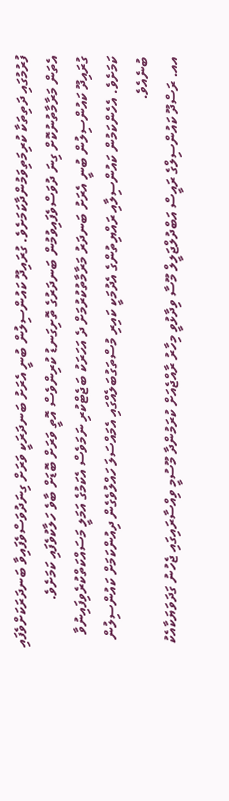ފުރުމުގައި ދަތިތަކާ ކުރިމަތިވަމުންދާކަމަށެވެ. ގުރައިދޫ ކައުންސިލުން ބުނީ އެރަށު ބަނދަރަކީ ވަރަށް ގިނަދުވަސްވެފައިވާ ބަނދަރަކަށްވެފައި އެތަން މަރާމާތުނުކޮށް ގިނަ ދުވަސްވެފައިވުމުން ބަނދަރުގެ ތޮށިގަނޑު ކުރިންވެސް އޮތީ ވަރަށް ބޮޑަށް ބާވެ ހަލާކުވެފައި ކަމަށެވެ.
ގުރައިދޫ ކައުންސިލުން ބުނީ އެރަށު ބަނދަރު މަރާމާތުކުރުމަށް ދެ އަހަރަކު ބަޖެޓްކުރި ނަމަވެސް އެކަމުގެ އަމަލީ މަސައްކަތްކުރެވިފައިނުވާ ކަމަށެވެ. އެހެންކަމުން ކައުންސިލާއި ރައްޔިތުންގެ އެދުމަކީ ކައިރި މުސްތަގުބަލެއްގައި އެމައްސަލަ ހައްލުވެގެން ދިއުންކަމަށް ކައުންސިލުން ބުނެއެވެ.
އއ. ރަސްދޫ ކައުންސިލްގެ ރައީސް އަބްދުލްޖަލީލް މޫސާ ވިދާޅުވީ މިހާރު ރާއްޖެއަށް ކުރަމުންދާ މޫސުމީ ވިއްސާރައިގައި ޖެހުނު ގަދަވަޔަކާއެކު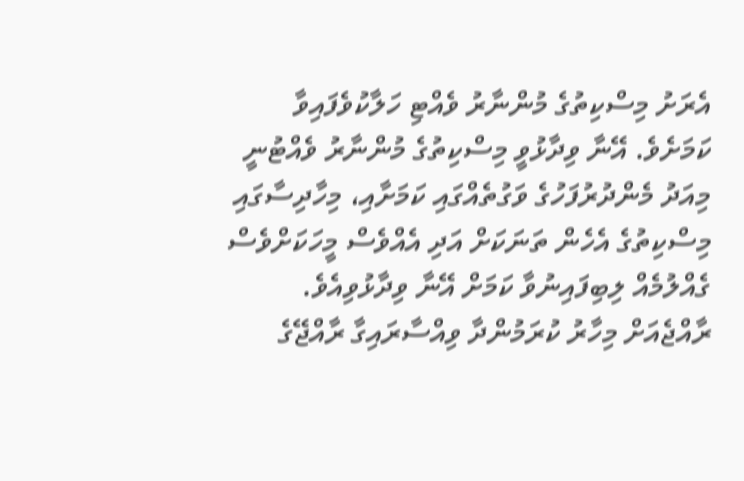އެރަށު މިސްކިތުގެ މުންނާރު ވެއްޓި ހަލާކުވެފައިވާ ކަމަށެވެ. އޭނާ ވިދާޅުވީ މިސްކިތުގެ މުންނާރު ވެއްޓުނީ މިއަދު މެންދުރުފަހުގެ ވަގުތެއްގައި ކަމަށާއި، މިހާދިސާގައި މިސްކިތުގެ އެހެން ތަނަކަށް އަދި އެއްވެސް މީހަކަށްވެސް ގެއްލުމެއް ލިބިފައިނުވާ ކަމަށް އޭނާ ވިދާޅުވިއެވެ.
ރާއްޖެއަށް މިހާރު ކުރަމުންދާ ވިއްސާރައިގާ ރާއްޖޭގެ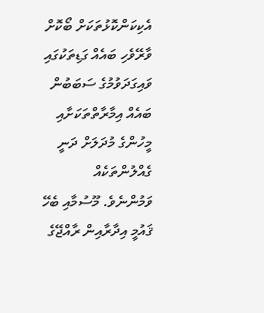އެކިކަންކޮޅުތަކަށް ބޯކޮށް ވާރޭވެހި ބައެއް ގަޑިތަކުގައި ވައިގަދަވުމުގެ ސަބަބުން ބައެއް އިމާރާތްތަކަށާއި މީހުންގެ މުދަލަށް ދަނީ ގެއްލުންތަކެއް ވަމުންނެވެ. މޫސުމާއި ބެހޭ ޤައުމީ އިދާރާއިން ރާއްޖޭގެ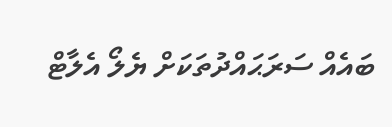ބައެއް ސަރަޙައްދުތަކަށް ޔެލޯ އެލާޓް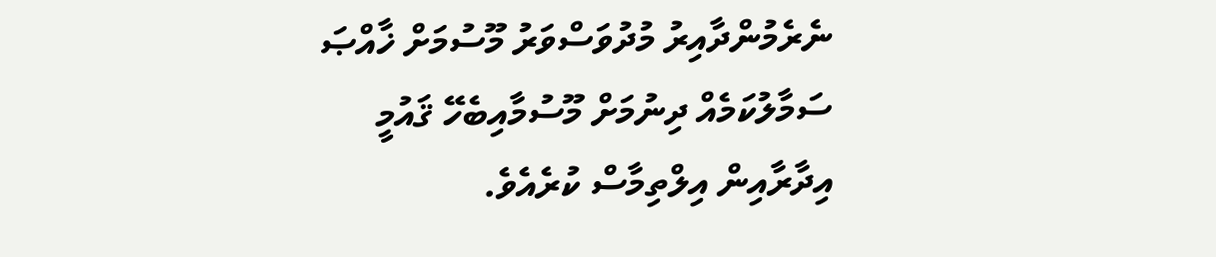ނެރެމުންދާއިރު މުދުވަސްވަރު މޫސުމަށް ޚާއްޞަ ސަމާލުކަމެއް ދިނުމަށް މޫސުމާއިބެހޭ ޤައުމީ އިދާރާއިން އިލްތިމާސް ކުރެއެވެ.